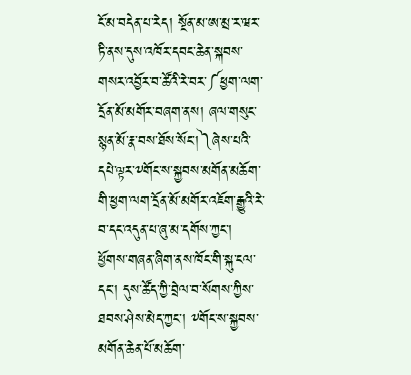ངོ་མ་བདེན་པ་རེད། སྔོན་མ་ཨ་མྲ་ར་ཝར་ཏི་ནས་དུས་འཁོར་དབང་ཆེན་སྐབས་གསར་འབྱོར་བ་ཚོའི་རེ་བར་༼ཕྱག་ལག་དྲོན་མོ་མགོར་བཞག་ནས། ཞལ་གསུང་སྙན་མོ་རྣ་བས་ཐོས་སོང་།༽ཞེས་པའི་དཔེ་ལྟར་༸གོང་ས་སྐྱབས་མགོན་མཆོག་གི་ཕྱག་ལག་དྲོན་མོ་མགོར་འཇོག་རྒྱུའི་རེ་བ་དང་འདུན་པ་ཞུ་མ་དགོས་ཀྱང་། ཕྱོགས་གཞན་ཞིག་ནས་ཁོང་གི་སྐུ་ངལ་དང་། དུས་ཚོད་ཀྱི་བྲེལ་བ་སོགས་ཀྱིས་ཐབས་ཤེས་མེད་ཀྱང་། ༸གོང་ས་སྐྱབས་མགོན་ཆེན་པོ་མཆོག་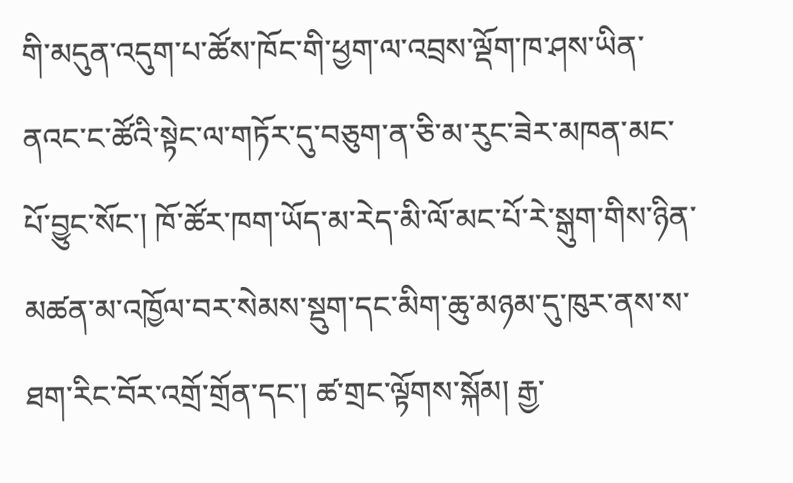གི་མདུན་འདུག་པ་ཚོས་ཁོང་གི་ཕྱག་ལ་འབྲས་ལྡོག་ཁ་ཤས་ཡིན་ནའང་ང་ཚོའི་སྟེང་ལ་གཏོར་དུ་བཅུག་ན་ཅི་མ་རུང་ཟེར་མཁན་མང་པོ་བྱུང་སོང་། ཁོ་ཚོར་ཁག་ཡོད་མ་རེད་མི་ལོ་མང་པོ་རེ་སྒུག་གིས་ཉིན་མཚན་མ་འཁྱོལ་བར་སེམས་སྡུག་དང་མིག་ཆུ་མཉམ་དུ་ཁུར་ནས་ས་ཐག་རིང་བོར་འགྲོ་གྲོན་དང་། ཚ་གྲང་ལྟོགས་སྐོམ། རྒྱ་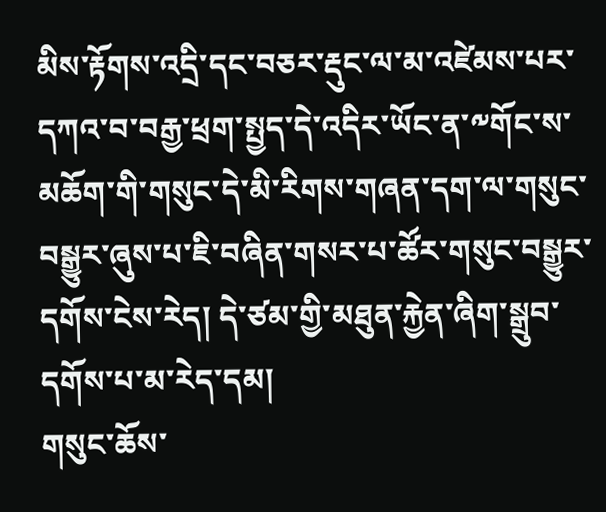མིས་རྟོགས་འདྲི་དང་བཅར་རྡུང་ལ་མ་འཛེམས་པར་དཀའ་བ་བརྒྱ་ཕྲག་སྤྱད་དེ་འདིར་ཡོང་ན་༸གོང་ས་མཆོག་གི་གསུང་དེ་མི་རིགས་གཞན་དག་ལ་གསུང་བསྒྱུར་ཞུས་པ་ཇི་བཞིན་གསར་པ་ཚོར་གསུང་བསྒྱུར་དགོས་ངེས་རེད། དེ་ཙམ་གྱི་མཐུན་རྐྱེན་ཞིག་སྒྲུབ་དགོས་པ་མ་རེད་དམ།
གསུང་ཆོས་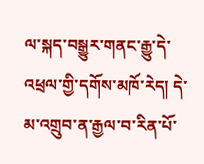ལ་སྐད་བསྒྱུར་གནང་རྒྱུ་དེ་འཕྲལ་གྱི་དགོས་མཁོ་རེད། དེ་མ་འགྲུབ་ན་རྒྱལ་བ་རིན་པོ་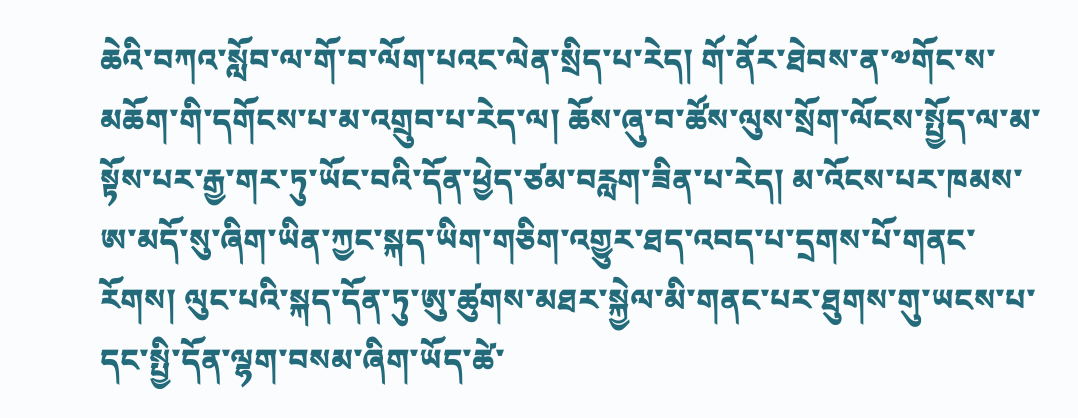ཆེའི་བཀའ་སློབ་ལ་གོ་བ་ལོག་པའང་ལེན་སྲིད་པ་རེད། གོ་ནོར་ཐེབས་ན་༧གོང་ས་མཆོག་གི་དགོངས་པ་མ་འགྲུབ་པ་རེད་ལ། ཆོས་ཞུ་བ་ཚོས་ལུས་སྲོག་ལོངས་སྤྱོད་ལ་མ་སྟོས་པར་རྒྱ་གར་ཏུ་ཡོང་བའི་དོན་ཕྱེད་ཙམ་བརླག་ཟིན་པ་རེད། མ་འོངས་པར་ཁམས་ཨ་མདོ་སུ་ཞིག་ཡིན་ཀྱང་སྐད་ཡིག་གཅིག་འགྱུར་ཐད་འབད་པ་དྲགས་པོ་གནང་རོགས། ལུང་པའི་སྐད་དོན་ཏུ་ཨུ་ཚུགས་མཐར་སྐྱེལ་མི་གནང་པར་ཐུགས་གུ་ཡངས་པ་དང་སྤྱི་དོན་ལྷག་བསམ་ཞིག་ཡོད་ཚེ་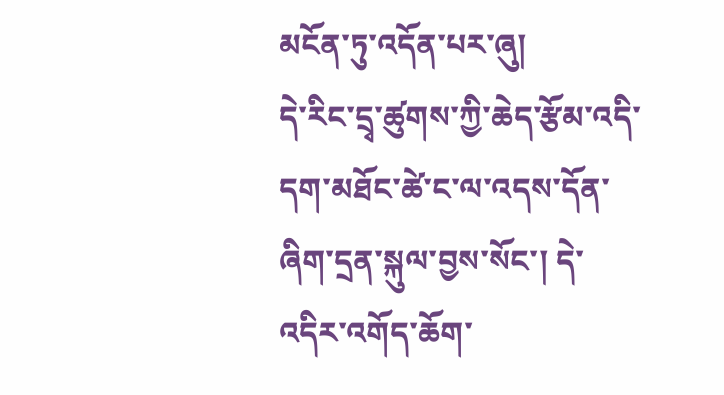མངོན་ཏུ་འདོན་པར་ཞུ།
དེ་རིང་དྲྭ་ཚུགས་ཀྱི་ཆེད་རྩོམ་འདི་དག་མཐོང་ཚེ་ང་ལ་འདས་དོན་ཞིག་དྲན་སྐུལ་བྱས་སོང་། དེ་འདིར་འགོད་ཆོག་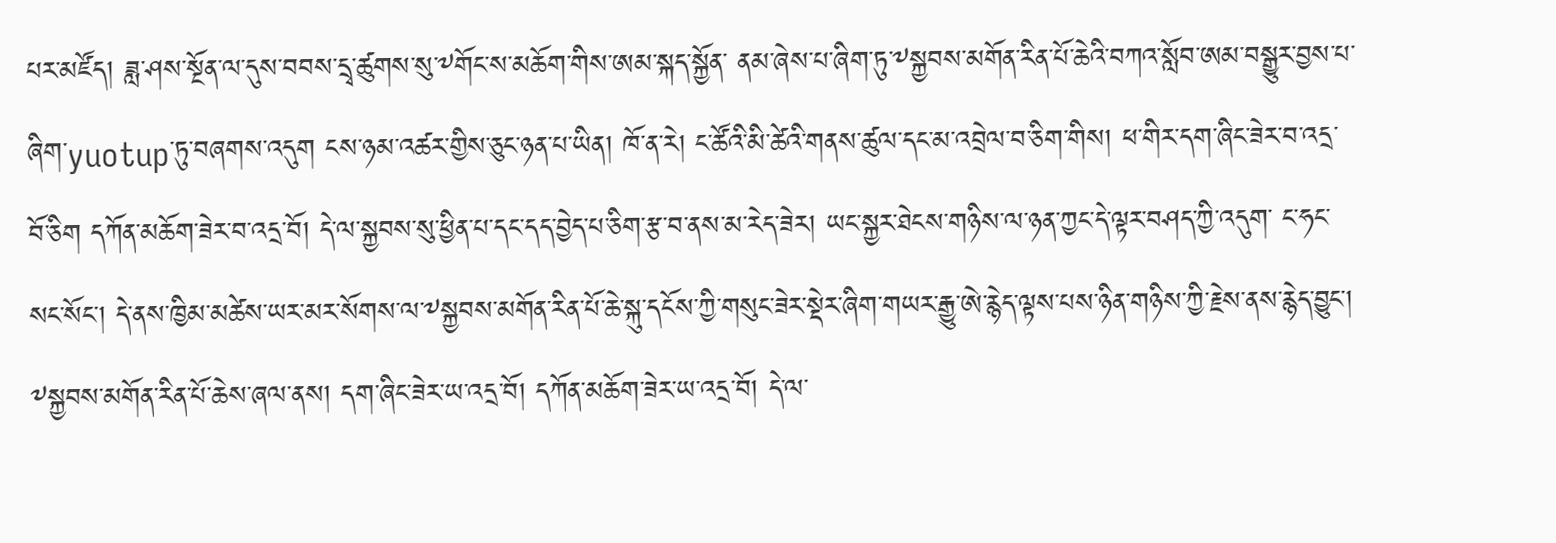པར་མཛོད། ཟླ་ཤས་སྔོན་ལ་དུས་བབས་དྲྭ་ཚུགས་སུ་༸གོང་ས་མཆོག་གིས་ཨམ་སྐད་སྐྱོན་ ནམ་ཞེས་པ་ཞིག་ཏུ་༸སྐྱབས་མགོན་རིན་པོ་ཆེའི་བཀའ་སློབ་ཨམ་བསྒྱུར་བྱས་པ་ཞིག་yuotup་ཏུ་བཞགས་འདུག ངས་ཉམ་འཚར་གྱིས་ཅུང་ཉན་པ་ཡིན། ཁོ་ན་རེ། ང་ཚོའི་མི་ཚེའི་གནས་ཚུལ་དང་མ་འབྲེལ་བ་ཅིག་གིས། ཕ་གིར་དག་ཞིང་ཟེར་བ་འདྲ་བོ་ཅིག དཀོན་མཆོག་ཟེར་བ་འདྲ་བོ། དེ་ལ་སྐྱབས་སུ་ཕྱིན་པ་དང་དད་བྱེད་པ་ཅིག་རྩ་བ་ནས་མ་རེད་ཟེར། ཡང་སྐྱར་ཐེངས་གཉིས་ལ་ཉན་ཀྱང་དེ་ལྟར་བཤད་ཀྱི་འདུག་ ང་ཧང་སང་སོང་། དེ་ནས་ཁྱིམ་མཚེས་ཡར་མར་སོགས་ལ་༸སྐྱབས་མགོན་རིན་པོ་ཆེ་སྐུ་དངོས་ཀྱི་གསུང་ཟེར་སྡེར་ཞིག་གཡར་རྒྱུ་ཨེ་རྙེད་ལྟས་པས་ཉིན་གཉིས་ཀྱི་རྗེས་ནས་རྙེད་བྱུང་། ༸སྐྱབས་མགོན་རིན་པོ་ཆེས་ཞལ་ནས། དག་ཞིང་ཟེར་ཡ་འདྲ་བོ། དཀོན་མཆོག་ཟེར་ཡ་འདྲ་བོ། དེ་ལ་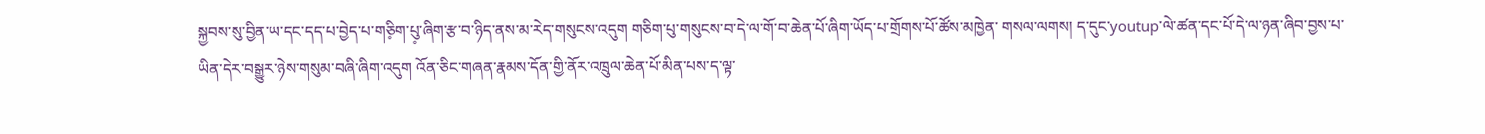སྐྱབས་སུ་བྱིན་ཡ་དང་དད་པ་བྱེད་པ་གཅི༷ག་པུ༷་ཞིག་རྩ་བ་ཉིད་ནས་མ་རེད་གསུངས་འདུག གཅིག་པུ་གསུངས་བ་དེ་ལ་གོ་བ་ཆེན་པོ་ཞིག་ཡོད་པ་གྲོགས་པོ་ཚོས་མཁྱེན་ གསལ་ལགས། ད་དུང་youtup་ལེ་ཚན་དང་པོ་དེ་ལ་ཉན་ཞིབ་བྱས་པ་ཡིན་དེར་བསྒྱུར་ཉེས་གསུམ་བཞི་ཞིག་འདུག འོན་ཅིང་གཞན་རྣམས་དོན་གྱི་ནོར་འཁྲུལ་ཆེན་པོ་མིན་པས་ད་ལྟ་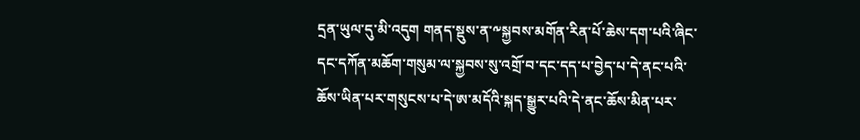དྲན་ཡུལ་དུ་མི་འདུག གནད་སྡུས་ན་༸སྐྱབས་མགོན་རིན་པོ་ཆེས་དག་པའི་ཞིང་དང་དཀོན་མཆོག་གསུམ་ལ་སྐྱབས་སུ་འགྲོ་བ་དང་དད་པ་བྱེད་པ་དེ་ནང་པའི་ཆོས་ཡིན་པར་གསུངས་པ་དེ་ཨ་མདོའི་སྐད་སྒྱུར་པའི་དེ་ནང་ཆོས་མིན་པར་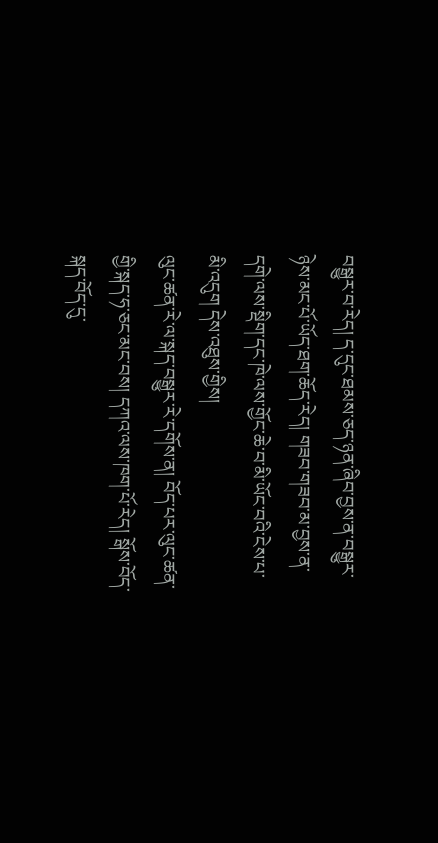བསྒྱུར་བ་རེད། ད་དུང་ཐམས་ཅད་ཉན་ཞིབ་བྱས་ན་བསྒྱུར་ཉེས་མང་པོ་ཡོད་ཐག་ཆོད་རེད། གཟབ་གཟབ་མ་བྱས་ན་དགེ་ལས་སྡིག་དང་ཁེ་ལས་གྱོང་ཆེ་བ་མི་ཡོང་བའི་ངེས་པ་མི་འདུག དེས་འཐུས་གྱིས།
ལུང་ཚན་རེ་ལ་སྐད་བསྒྱུར་རེ་དགོས་ན། བོད་པར་ལུང་ཚན་གྱི་སྐད་ཧ་ཅང་མང་བས། དཀའ་ལས་ཁག་པོ་རེད། སྒོས་བོད་སྐད་བོད་དུ་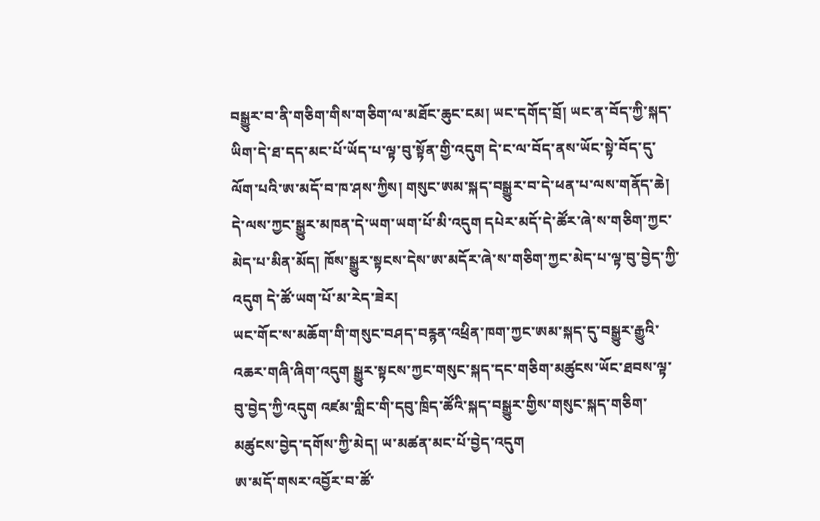བསྒྱུར་བ་ནི་གཅིག་གིས་གཅིག་ལ་མཐོང་ཆུང་ངམ། ཡང་དགོད་བྲོ། ཡང་ན་བོད་ཀྱི་སྐད་ཡིག་དེ་ཐ་དད་མང་པོ་ཡོད་པ་ལྟ་བུ་སྟོན་གྱི་འདུག དེ་ང་ལ་བོད་ནས་ཡོང་སྟེ་བོད་དུ་ལོག་པའི་ཨ་མདོ་བ་ཁ་ཤས་ཀྱིས། གསུང་ཨམ་སྐད་བསྒྱུར་བ་དེ་ཕན་པ་ལས་གནོད་ཆེ། དེ་ལས་ཀྱང་སྒྱུར་མཁན་དེ་ཡག་ཡག་པོ་མི་འདུག དཔེར་མདོ་དེ་ཚོར་ཞེ་ས་གཅིག་ཀྱང་མེད་པ་མིན་མོད། ཁོས་སྒྱུར་སྟངས་དེས་ཨ་མདོར་ཞེ་ས་གཅིག་ཀྱང་མེད་པ་ལྟ་བུ་བྱེད་ཀྱི་འདུག དེ་ཚོ་ཡག་པོ་མ་རེད་ཟེར།
ཡང་གོང་ས་མཆོག་གི་གསུང་བཤད་བརྙན་འཕྲིན་ཁག་ཀྱང་ཨམ་སྐད་དུ་བསྒྱུར་རྒྱུའི་འཆར་གཞི་ཞིག་འདུག སྒྱུར་སྟངས་ཀྱང་གསུང་སྐད་དང་གཅིག་མཚུངས་ཡོང་ཐབས་ལྟ་བུ་བྱེད་ཀྱི་འདུག འཛམ་གླིང་གི་དབུ་ཁྲིད་ཚོའི་སྐད་བསྒྱུར་གྱིས་གསུང་སྐད་གཅིག་མཚུངས་བྱེད་དགོས་ཀྱི་མེད། ཡ་མཚན་མང་པོ་བྱེད་འདུག
ཨ་མདོ་གསར་འབྱོར་བ་ཚོ་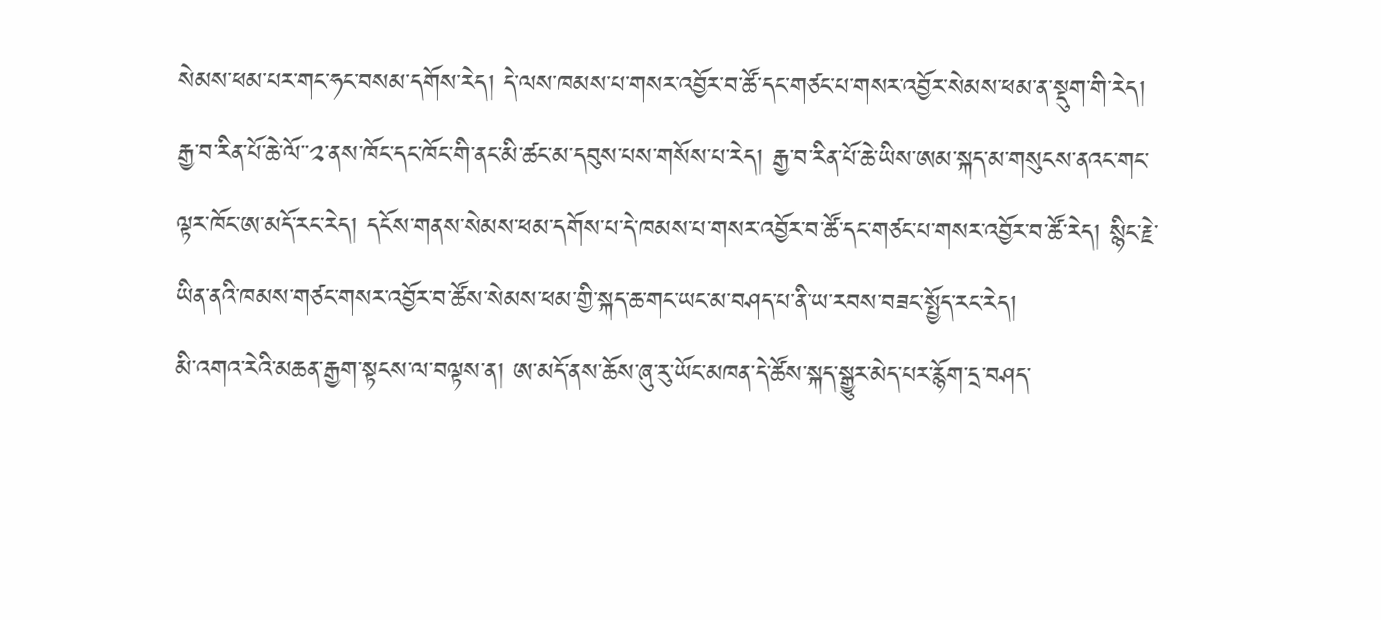སེམས་ཕམ་པར་གང་ཧང་བསམ་དགོས་རེད། དེ་ལས་ཁམས་པ་གསར་འབྱོར་བ་ཚོ་དང་གཙང་པ་གསར་འབྱོར་སེམས་ཕམ་ན་སྡུག་གི་རེད། རྒྱ་བ་རིན་པོ་ཆེ་ལོ་་༢་ནས་ཁོང་དང་ཁོང་གི་ནང་མི་ཚང་མ་དབུས་པས་གསོས་པ་རེད། རྒྱ་བ་རིན་པོ་ཆེ་ཡིས་ཨམ་སྐད་མ་གསུངས་ནའང་གང་ལྟར་ཁོང་ཨ་མདོ་རང་རེད། དངོས་གནས་སེམས་ཕམ་དགོས་པ་དེ་ཁམས་པ་གསར་འབྱོར་བ་ཚོ་དང་གཙང་པ་གསར་འབྱོར་བ་ཚོ་རེད། སྙིང་རྗེ་ཡིན་ནའི་ཁམས་གཙང་གསར་འབྱོར་བ་ཚོས་སེམས་ཕམ་གྱི་སྐད་ཆ་གང་ཡང་མ་བཤད་པ་ནི་ཡ་རབས་བཟང་སྤྱོད་རང་རེད།
མི་འགའ་རེའི་མཆན་རྒྱག་སྟངས་ལ་བལྟས་ན། ཨ་མདོ་ནས་ཆོས་ཞུ་རུ་ཡོང་མཁན་དེ་ཚོས་སྐད་སྒྱུར་མེད་པར་རྙོག་དྲ་བཤད་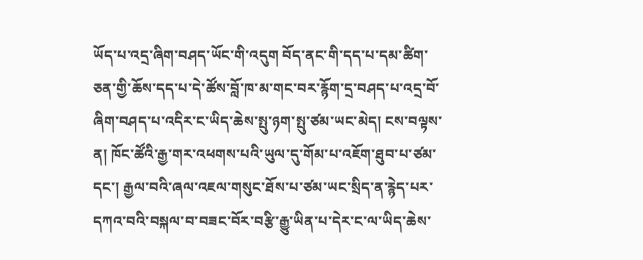ཡོད་པ་འདྲ་ཞིག་བཤད་ཡོང་གི་འདུག བོད་ནང་གི་དད་པ་དམ་ཚིག་ཅན་གྱི་ཆོས་དད་པ་དེ་ཚོས་བློ་ཁ་མ་གང་བར་རྙོག་དྲ་བཤད་པ་འདྲ་བོ་ཞིག་བཤད་པ་འདིར་ང་ཡིད་ཆེས་སྤུ་ཉག་སྤུ་ཙམ་ཡང་མེད། ངས་བལྟས་ན། ཁོང་ཚོའི་རྒྱ་གར་འཕགས་པའི་ཡུལ་དུ་གོམ་པ་འཇོག་ཐུབ་པ་ཙམ་དང་། རྒྱལ་བའི་ཞལ་འཇལ་གསུང་ཐོས་པ་ཙམ་ཡང་སྲིད་ན་རྙེད་པར་དཀའ་བའི་བསྐལ་བ་བཟང་བོར་བརྩི་རྒྱུ་ཡིན་པ་དེར་ང་ལ་ཡིད་ཆེས་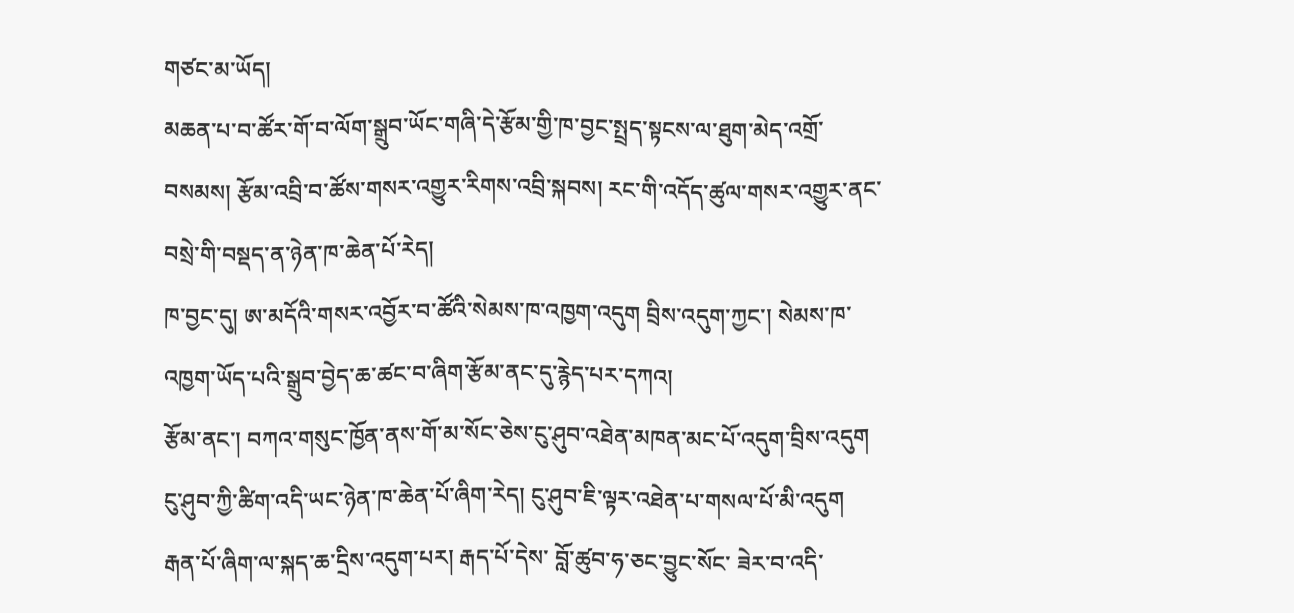གཙང་མ་ཡོད།
མཆན་པ་བ་ཚོར་གོ་བ་ལོག་སྒྲུབ་ཡོང་གཞི་དེ་རྩོམ་གྱི་ཁ་བྱང་སྤྲད་སྟངས་ལ་ཐུག་མེད་འགྲོ་བསམས། རྩོམ་འབྲི་བ་ཚོས་གསར་འགྱུར་རིགས་འབྲི་སྐབས། རང་གི་འདོད་ཚུལ་གསར་འགྱུར་ནང་བསྲེ་གི་བསྡད་ན་ཉེན་ཁ་ཆེན་པོ་རེད།
ཁ་བྱང་དུ། ཨ་མདོའི་གསར་འབྱོར་བ་ཚོའི་སེམས་ཁ་འཁྱག་འདུག བྲིས་འདུག་ཀྱང་། སེམས་ཁ་འཁྱག་ཡོད་པའི་སྒྲུབ་བྱེད་ཆ་ཚང་བ་ཞིག་རྩོམ་ནང་དུ་རྙེད་པར་དཀའ།
རྩོམ་ནང་། བཀའ་གསུང་ཁྱོན་ནས་གོ་མ་སོང་ཅེས་ངུ་ཤུབ་འཐེན་མཁན་མང་པོ་འདུག་བྲིས་འདུག ངུ་ཤུབ་ཀྱི་ཚིག་འདི་ཡང་ཉེན་ཁ་ཆེན་པོ་ཞིག་རེད། ངུ་ཤུབ་ཇི་ལྟར་འཐེན་པ་གསལ་པོ་མི་འདུག རྒན་པོ་ཞིག་ལ་སྐད་ཆ་དྲིས་འདུག་པར། རྒད་པོ་དེས་ བློ་ཚུབ་ཧ་ཅང་བྱུང་སོང་ ཟེར་བ་འདི་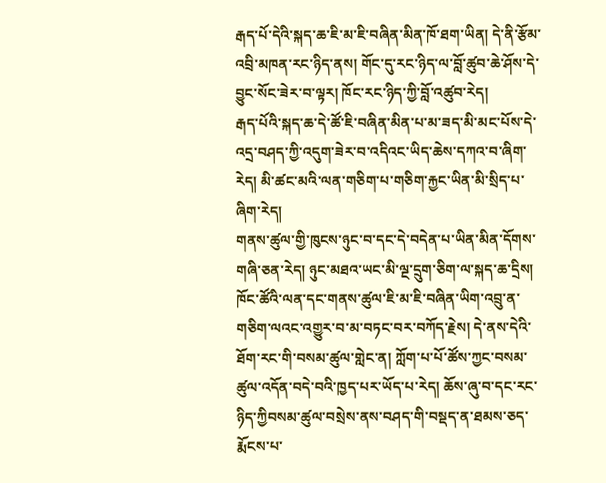རྒད་པོ་དེའི་སྐད་ཆ་ཇི་མ་ཇི་བཞིན་མིན་ཁོ་ཐག་ཡིན། དེ་ནི་རྩོམ་འབྲི་མཁན་རང་ཉིད་ནས། གོང་དུ་རང་ཉིད་ལ་བློ་ཚུབ་ཆེ་ཤོས་དེ་བྱུང་སོང་ཟེར་བ་ལྟར། ཁོང་རང་ཉིད་ཀྱི་བློ་འཚུབ་རེད།
རྒད་པོའི་སྐད་ཆ་དེ་ཚོ་ཇི་བཞིན་མིན་པ་མ་ཟད་མི་མང་པོས་དེ་འདྲ་བཤད་ཀྱི་འདུག་ཟེར་བ་འདིའང་ཡིད་ཆེས་དཀའ་བ་ཞིག་རེད། མི་ཚང་མའི་ལན་གཅིག་པ་གཅིག་རྐྱང་ཡིན་མི་སྲིད་པ་ཞིག་རེད།
གནས་ཚུལ་གྱི་ཁུངས་ཉུང་བ་དང་དེ་བདེན་པ་ཡིན་མིན་དོགས་གཞི་ཅན་རེད། ཉུང་མཐའ་ཡང་མི་ལྔ་དྲུག་ཅིག་ལ་སྐད་ཆ་དྲིས། ཁོང་ཚོའི་ལན་དང་གནས་ཚུལ་ཇི་མ་ཇི་བཞིན་ཡིག་འབྲུ་ན་གཅིག་ལའང་འགྱུར་བ་མ་བཏང་བར་བཀོད་རྗེས། དེ་ནས་དེའི་ཐོག་རང་གི་བསམ་ཚུལ་གླེང་ན། ཀློག་པ་པོ་ཚོས་ཀྱང་བསམ་ཚུལ་འདོན་བདེ་བའི་ཁྱད་པར་ཡོད་པ་རེད། ཆོས་ཞུ་བ་དང་རང་ཉིད་ཀྱིབསམ་ཚུལ་བསྲེས་ནས་བཤད་གི་བསྡད་ན་ཐམས་ཅད་རྨོངས་པ་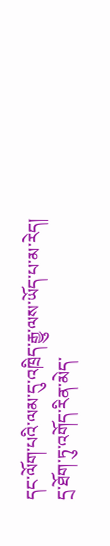དང་ལོག་པའི་ལམ་དུ་འཁྲིད་རྒྱུ་ལས་ཡོད་པ་མ་རེད།
དྲ་ཐོག་ཏུ་འགོད་རིན་མེད་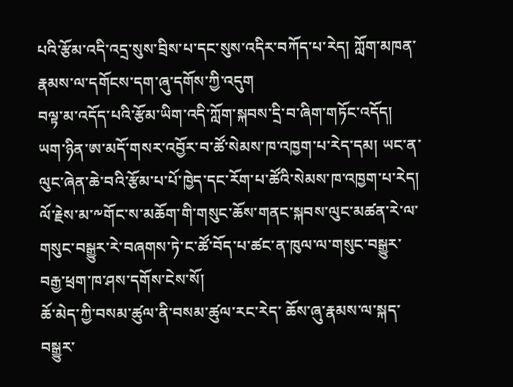པའི་རྩོམ་འདི་འདྲ་སུས་བྲིས་པ་དང་སུས་འདིར་བཀོད་པ་རེད། ཀློག་མཁན་རྣམས་ལ་དགོངས་དག་ཞུ་དགོས་ཀྱི་འདུག
བལྟ་མ་འདོད་པའི་རྩོམ་ཡིག་འདི་ཀློག་སྐབས་དྲི་བ་ཞིག་གཏོང་འདོད། ཡག་ཉིན་ཨ་མདོ་གསར་འབྱོར་བ་ཚོ་སེམས་ཁ་འཁྱག་པ་རེད་དམ། ཡང་ན་ལུང་ཞེན་ཆེ་བའི་རྩོམ་པ་པོ་ཁྱེད་དང་རོག་པ་ཚོའི་སེམས་ཁ་འཁྱག་པ་རེད།
ལོ་རྗེས་མ་༸གོང་ས་མཆོག་གི་གསུང་ཆོས་གནང་སྐབས་ལུང་མཚན་རེ་ལ་གསུང་བསྒྱུར་རེ་བཞགས་ཏེ་ང་ཚོ་བོད་པ་ཚང་ན་ཁུལ་ལ་གསུང་བསྒྱུར་བརྒྱ་ཕྲག་ཁ་ཤས་དགོས་ངེས་སོ།
ཆོ་མེད་ཀྱི་བསམ་ཚུལ་ནི་བསམ་ཚུལ་རང་རེད་ ཆོས་ཞུ་རྣམས་ལ་སྐད་བསྒྱུར་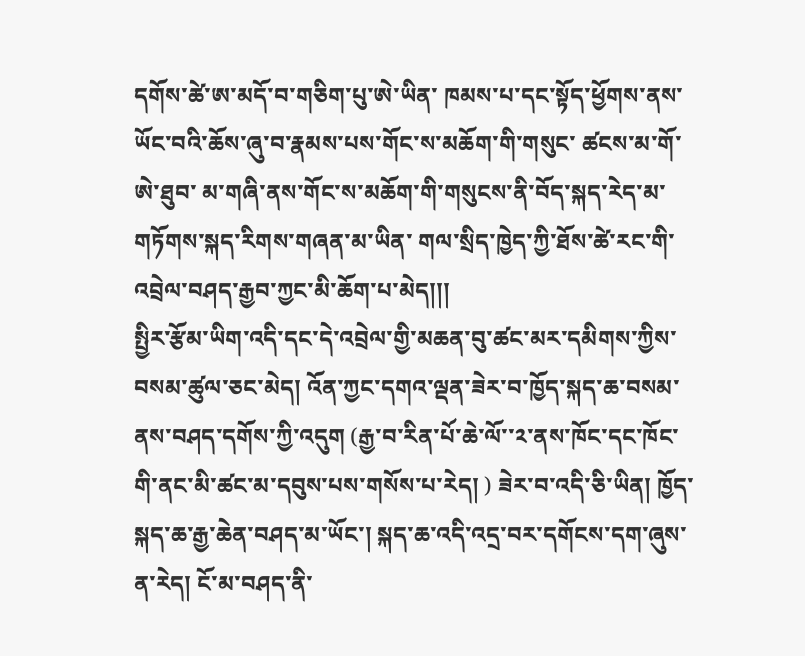དགོས་ཚེ་ཨ་མདོ་བ་གཅིག་པུ་ཨེ་ཡིན་ ཁམས་པ་དང་སྟོད་ཕྱོགས་ནས་ཡོང་བའི་ཆོས་ཞུ་བ་རྣམས་པས་གོང་ས་མཆོག་གི་གསུང་ ཚངས་མ་གོ་ཨེ་ཐུབ་ མ་གཞི་ནས་གོང་ས་མཆོག་གི་གསུངས་ནི་བོད་སྐད་རེད་མ་གཏོགས་སྐད་རིགས་གཞན་མ་ཡིན་ གལ་སྲིད་ཁྱེད་ཀྱི་ཐོས་ཚེ་རང་གི་འབྲེལ་བཤད་རྒྱབ་ཀྱང་མི་ཆོག་པ་མེད།།།
སྤྱིར་རྩོམ་ཡིག་འདི་དང་དེ་འབྲེལ་གྱི་མཆན་བུ་ཚང་མར་དམིགས་ཀྱིས་བསམ་ཚུལ་ཅང་མེད། འོན་ཀྱང་དགའ་ལྡན་ཟེར་བ་ཁྱོད་སྐད་ཆ་བསམ་ནས་བཤད་དགོས་ཀྱི་འདུག (རྒྱ་བ་རིན་པོ་ཆེ་ལོ་་༢་ནས་ཁོང་དང་ཁོང་གི་ནང་མི་ཚང་མ་དབུས་པས་གསོས་པ་རེད། ) ཟེར་བ་འདི་ཅི་ཡིན། ཁྱོད་སྐད་ཆ་རྒྱ་ཆེན་བཤད་མ་ཡོང་། སྐད་ཆ་འདི་འདྲ་བར་དགོངས་དག་ཞུས་ན་རེད། ངོ་མ་བཤད་ནི་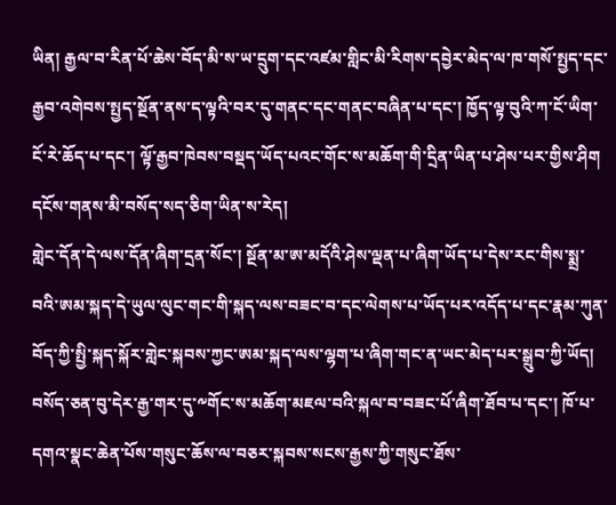ཡིན། རྒྱལ་བ་རིན་པོ་ཆེས་བོད་མི་ས་ཡ་དྲུག་དང་འཛམ་གླིང་མི་རིགས་དབྱེར་མེད་ལ་ཁ་གསོ་སྤྱད་དང་རྒྱབ་འགེབས་སྤྱད་སྔོན་ནས་ད་ལྟའི་བར་དུ་གནང་དང་གནང་བཞིན་པ་དང་། ཁྱོད་ལྟ་བུའི་ཀ་ངོ་ཡིག་ངོ་རེ་ཆོད་པ་དང་། ལྟོ་རྒྱབ་ཁེབས་བསྡད་ཡོད་པའང་གོང་ས་མཆོག་གི་དྲིན་ཡིན་པ་ཤེས་པར་གྱིས་ཤིག དངོས་གནས་མི་བསོད་སད་ཅིག་ཡིན་ས་རེད།
གླེང་དོན་དེ་ལས་དོན་ཞིག་དྲན་སོང་། སྔོན་མ་ཨ་མདོའི་ཤེས་ལྡན་པ་ཞིག་ཡོད་པ་དེས་རང་གིས་སྨྲ་བའི་ཨམ་སྐད་དེ་ཡུལ་ལུང་གང་གི་སྐད་ལས་བཟང་བ་དང་ལེགས་པ་ཡོད་པར་འདོད་པ་དང་རྣམ་ཀུན་བོད་ཀྱི་སྤྱི་སྐད་སྐོར་གླེང་སྐབས་ཀྱང་ཨམ་སྐད་ལས་ལྷག་པ་ཞིག་གང་ན་ཡང་མེད་པར་སྒྲུབ་ཀྱི་ཡོད། བསོད་ཅན་བུ་དེར་རྒྱ་གར་དུ་༸གོང་ས་མཆོག་མཇལ་བའི་སྐལ་བ་བཟང་པོ་ཞིག་ཐོབ་པ་དང་། ཁོ་པ་དགའ་སྣང་ཆེན་པོས་གསུང་ཆོས་ལ་བཅར་སྐབས་སངས་རྒྱས་ཀྱི་གསུང་ཐོས་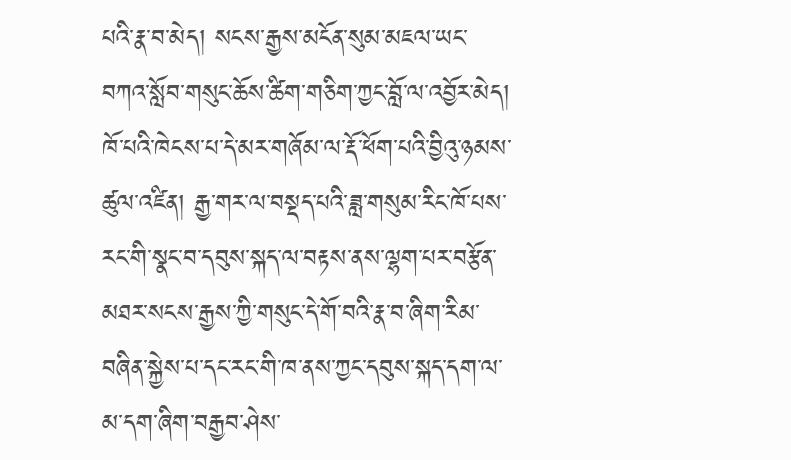པའི་རྣ་བ་མེད། སངས་རྒྱས་མངོན་སུམ་མཇལ་ཡང་བཀའ་སློབ་གསུང་ཆོས་ཚིག་གཅིག་ཀྱང་བློ་ལ་འབྱོར་མེད། ཁོ་པའི་ཁེངས་པ་དེ་མར་གཞོམ་ལ་རྡོ་ཕོག་པའི་བྱིའུ་ཉམས་ཚུལ་འཛིན། རྒྱ་གར་ལ་བསྡད་པའི་ཟླ་གསུམ་རིང་ཁོ་པས་རང་གི་སྣང་བ་དབུས་སྐད་ལ་བརྟས་ནས་ལྷག་པར་བརྩོན་མཐར་སངས་རྒྱས་ཀྱི་གསུང་དེ་གོ་བའི་རྣ་བ་ཞིག་རིམ་བཞིན་སྐྱེས་པ་དང་རང་གི་ཁ་ནས་ཀྱང་དབུས་སྐད་དག་ལ་མ་དག་ཞིག་བརྒྱབ་ཤེས་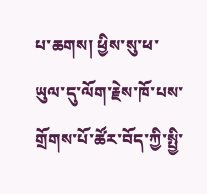པ་ཆགས། ཕྱིས་སུ་ཕ་ཡུལ་དུ་ལོག་རྗེས་ཁོ་པས་གྲོགས་པོ་ཚོར་བོད་ཀྱི་སྤྱི་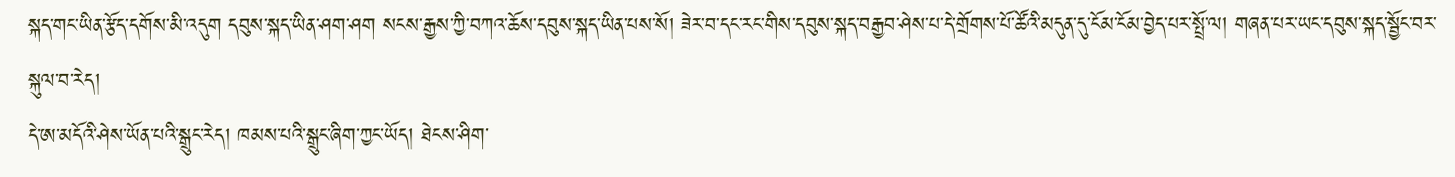སྐད་གང་ཡིན་རྩོད་དགོས་མི་འདུག དབུས་སྐད་ཡིན་ཤག་ཤག སངས་རྒྱས་ཀྱི་བཀའ་ཆོས་དབུས་སྐད་ཡིན་པས་སོ། ཟེར་བ་དང་རང་གིས་དབུས་སྐད་བརྒྱབ་ཤེས་པ་དེ་གྲོགས་པོ་ཚོའི་མདུན་དུ་ངོམ་ངོམ་བྱེད་པར་སྤྲོ་ལ། གཞན་པར་ཡང་དབུས་སྐད་སྦྱོང་བར་སྐུལ་བ་རེད།
དེ་ཨ་མདོའི་ཤེས་ཡོན་པའི་སྒྲུང་རེད། ཁམས་པའི་སྒྲུང་ཞིག་ཀྱང་ཡོད། ཐེངས་ཤིག་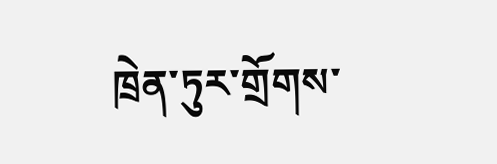ཁྲེན་ཏུར་གྲོགས་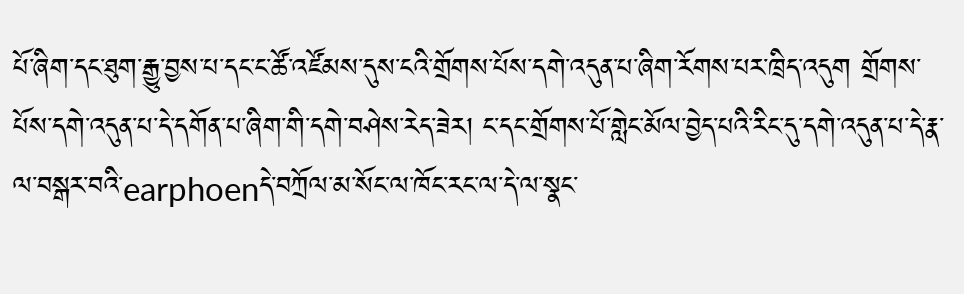པོ་ཞིག་དང་ཐུག་རྒྱུ་བྱས་པ་དང་ང་ཚོ་འཛོམས་དུས་ངའི་གྲོགས་པོས་དགེ་འདུན་པ་ཞིག་རོགས་པར་ཁྲིད་འདུག གྲོགས་པོས་དགེ་འདུན་པ་དེ་དགོན་པ་ཞིག་གི་དགེ་བཤེས་རེད་ཟེར། ང་དང་གྲོགས་པོ་གླེང་མོལ་བྱེད་པའི་རིང་དུ་དགེ་འདུན་པ་དེ་རྣ་ལ་བསྒར་བའི་earphoenདེ་བཀྲོལ་མ་སོང་ལ་ཁོང་རང་ལ་དེ་ལ་སྣང་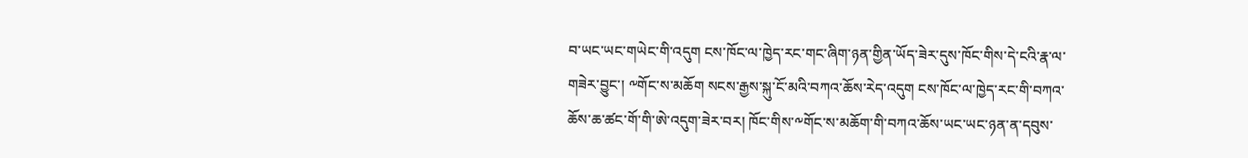བ་ཡང་ཡང་གཡེང་གི་འདུག ངས་ཁོང་ལ་ཁྱེད་རང་གང་ཞིག་ཉན་གྱིན་ཡོད་ཟེར་དུས་ཁོང་གིས་དེ་ངའི་རྣ་ལ་གཟེར་བྱུང་། ༸གོང་ས་མཆོག སངས་རྒྱས་སྐུ་ངོ་མའི་བཀའ་ཆོས་རེད་འདུག ངས་ཁོང་ལ་ཁྱེད་རང་གི་བཀའ་ཆོས་ཆ་ཚང་གོ་གི་ཨེ་འདུག་ཟེར་བར། ཁོང་གིས་༸གོང་ས་མཆོག་གི་བཀའ་ཆོས་ཡང་ཡང་ཉན་ན་དབུས་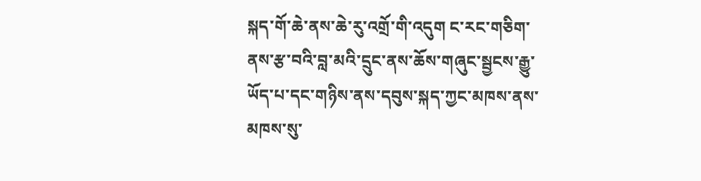སྐད་གོ་ཆེ་ནས་ཆེ་རུ་འགྲོ་གི་འདུག ང་རང་གཅིག་ནས་རྩ་བའི་བླ་མའི་དྲུང་ནས་ཆོས་གཞུང་སྦྱངས་རྒྱུ་ཡོད་པ་དང་གཉིས་ནས་དབུས་སྐད་ཀྱང་མཁས་ནས་མཁས་སུ་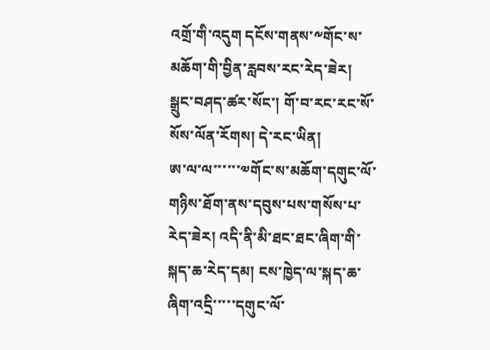འགྲོ་གི་འདུག དངོས་གནས་༸གོང་ས་མཆོག་གི་བྱིན་རླབས་རང་རེད་ཟེར།
སྒྲུང་བཤད་ཚར་སོང་། གོ་བ་རང་རང་སོ་སོས་ལོན་རོགས། དེ་རང་ཡིན།
ཨ་ལ་ལ་་་་་་༧གོང་ས་མཆོག་དགུང་ལོ་གཉིས་ཐོག་ནས་དབུས་པས་གསོས་པ་རེད་ཟེར། འདི་ནི་མི་ཐང་ཐང་ཞིག་གི་སྐད་ཆ་རེད་དམ། ངས་ཁྱེད་ལ་སྐད་ཆ་ཞིག་འདྲི་་་་་དགུང་ལོ་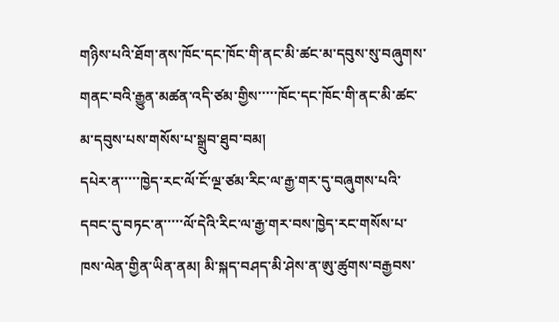གཉིས་པའི་ཐོག་ནས་ཁོང་དང་ཁོང་གི་ནང་མི་ཚང་མ་དབུས་སུ་བཞུགས་གནང་བའི་རྒྱུན་མཚན་འདི་ཙམ་གྱིས་་་་་ཁོང་དང་ཁོང་གི་ནང་མི་ཚང་མ་དབུས་པས་གསོས་པ་སྒྲུབ་ཐུབ་བམ།
དཔེར་ན་་་་་ཁྱེད་རང་ལོ་ངོ་ལྔ་ཙམ་རིང་ལ་རྒྱ་གར་དུ་བཞུགས་པའི་དབང་དུ་བཏང་ན་་་་་ལོ་དེའི་རིང་ལ་རྒྱ་གར་བས་ཁྱེད་རང་གསོས་པ་ཁས་ལེན་གྱིན་ཡིན་ནམ། མི་སྐད་བཤད་མི་ཤེས་ན་ཨུ་ཚུགས་བརྒྱབས་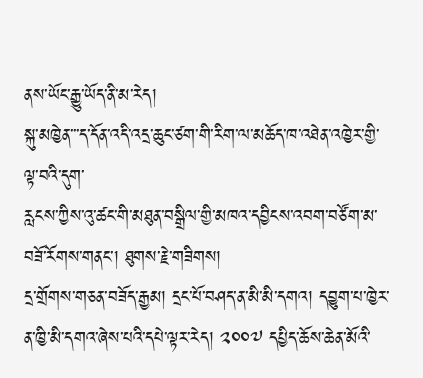ནས་ཡོང་རྒྱུ་ཡོད་ནི་མ་རེད།
སྐུ་མཁྱེན་་་ད་དོན་འདི་འདྲ་ཆུང་ཙག་གི་རིག་ལ་མཆོད་ཁ་འཐེན་འཁྱེར་གྱི་ལྟ་བའི་དུག་
རླངས་ཀྱིས་འུ་ཚང་གི་མཐུན་བསྒྲིལ་གྱི་མཁའ་དབྱིངས་འབག་བཙོག་མ་བཟོ་རོགས་གནང་། ཐུགས་རྗེ་གཟིགས།
དྲ་གྲོགས་གཅན་བཟོད་རྒྱམ། དྲང་པོ་བཤད་ན་མི་མི་དགའ། དབྱུག་པ་ཁྱེར་ན་ཁྱི་མི་དགའ་ཞེས་པའི་དཔེ་ལྟར་རེད། ༢༠༠༧ དཔྱིད་ཆོས་ཆེན་མོའི་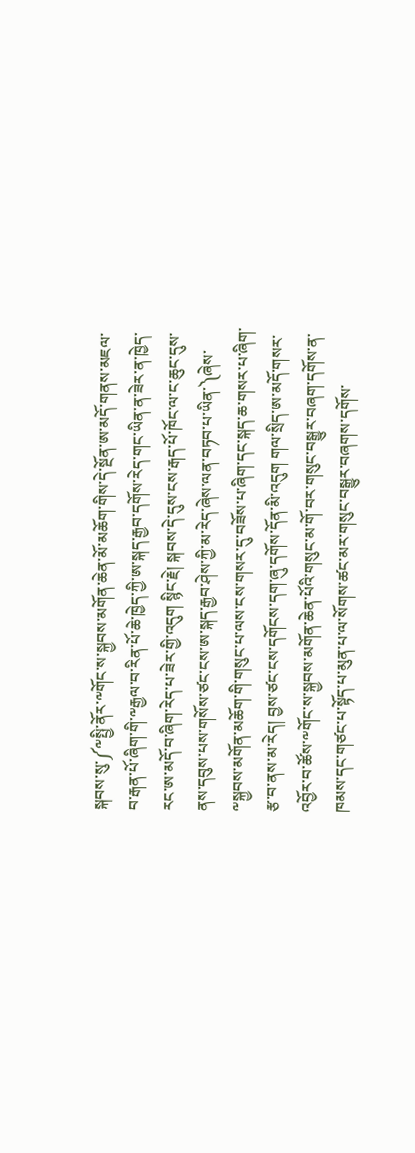སྐབས་སུ་༼༸སྤྱི་ནོར་༸གོང་ས་སྐྱབས་མགོན་ཆེན་མོ་མཆོག་གིས་དེ་སྔོན་ཨ་མདོ་གནས་མཇལ་བ་རྒན་པོ་ཞིག་གི་༸རྒྱལ་བ་རིན་པོ་ཆེ་ཁྱེད་ཀྱི་ཨ་སྐད་རྒྱབ་དགོས་རེད་གང་ཡིན་ན་ཟེར་ན་ཁྱེད་རང་ཨ་མདོ་བ་ཞིག་རེད་པ་ཟེར་གྱི་འདུག སྙིང་རྗེ། སྐབས་དེ་དུས་ངས་རྒད་པོ་ཁོང་ལ་ང་ཆུང་དུས་ནས་དབུས་པས་གསོས་ཙང་ངས་ཨ་སྐད་རྒྱབ་ཤེས་ཀྱི་མ་རེད་ཞེས་ལན་བཏབ་པ་ཡིན་༽ཞེས་༸སྐྱབས་མགོན་མཆོག་གི་གསུང་པ་ལས་ངས་གསར་དུ་བཟོས་པ་ཞིག་དང་སྐད་ཆ་གསར་པ་ཞིག་རྩ་བ་ནས་མ་རེད། བྱས་ཙང་ངས་དགོངས་དག་ཞུ་དགོས་དོན་མི་འདུག གལ་སྲིད་ཨ་མདོ་གསར་འབྱོར་བ་ཚོས་༸གོང་ས་སྐྱབས་མགོན་ཆེན་པོའི་གསུང་མ་གོ་བར་གསུང་བསྒྱུར་བཞག་དགོས་ན་ཁམས་དང་གཙང་པ་སྟོད་པ་མུན་པ་ལ་སོགས་ཚང་མར་གསུང་བསྒྱུར་བཞགས་དགོས་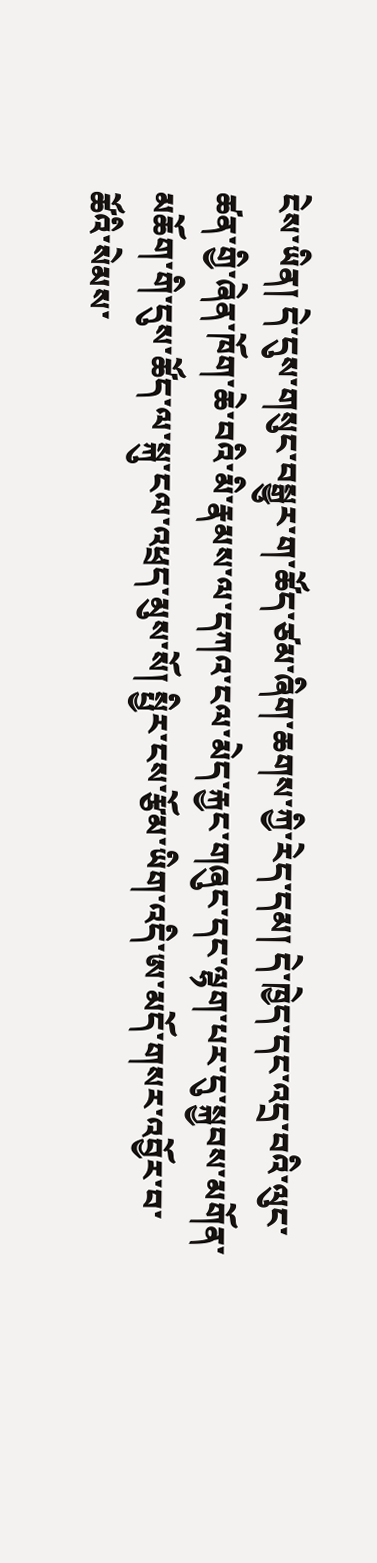ངེས་ཡིན། དེ་དུས་གསུང་བསྒྱུར་ག་ཚོད་ཙམ་ཞིག་ཆགས་ཀྱི་རེད་དམ། དེ་ཁྱེད་དང་འདྲ་བའི་ལུང་ཚན་གྱི་ཞེན་ཁོག་ཆེ་བའི་མི་རྣམས་ལ་དཀའ་ངལ་མེད་རྐྱང་གཞུང་དང་ལྷག་པར་དུ་སྐྱབས་མགོན་མཆོག་གི་དུས་ཚོད་ལ་སྐུ་ངལ་འཕྲད་མུས་སོ། སྤྱིར་ངས་རྩོམ་ཡིག་འདི་ཨ་མདོ་གསར་འབྱོར་བ་ཚོའི་སེམས་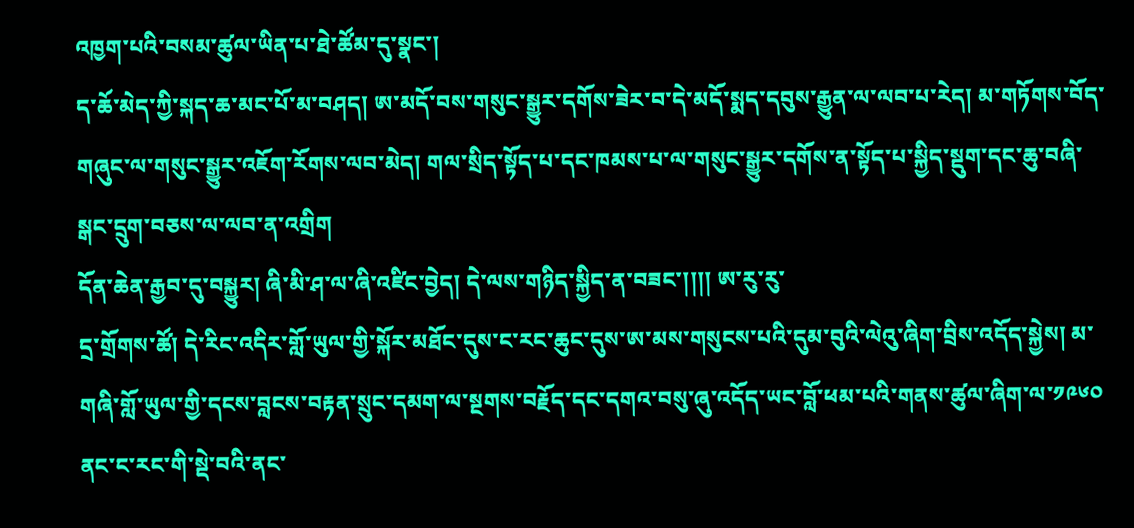འཁྱག་པའི་བསམ་ཚུལ་ཡིན་པ་ཐེ་ཚོམ་དུ་སྣང་།
ད་ཆོ་མེད་ཀྱི་སྐད་ཆ་མང་པོ་མ་བཤད། ཨ་མདོ་བས་གསུང་སྒྱུར་དགོས་ཟེར་བ་དེ་མདོ་སྨད་དབུས་རྒྱུན་ལ་ལབ་པ་རེད། མ་གཏོགས་བོད་གཞུང་ལ་གསུང་སྒྱུར་འཇོག་རོགས་ལབ་མེད། གལ་སྲིད་སྟོད་པ་དང་ཁམས་པ་ལ་གསུང་སྒྱུར་དགོས་ན་སྟོད་པ་སྐྱིད་སྡུག་དང་ཆུ་བཞི་སྒང་དྲུག་བཅས་ལ་ལབ་ན་འགྲིག
དོན་ཆེན་རྒྱབ་དུ་བསྐྱུར། ཞི་མི་ཤ་ལ་ཞི་འཛིང་བྱེད། དེ་ལས་གཉིད་སྐྱིད་ན་བཟང་།།།། ཨ་རུ་རུ་
དྲ་གྲོགས་ཚོ། དེ་རིང་འདིར་གློ་ཡུལ་གྱི་སྐོར་མཐོང་དུས་ང་རང་ཆུང་དུས་ཨ་མས་གསུངས་པའི་དུམ་བུའི་ལེའུ་ཞིག་བྲིས་འདོད་སྐྱེས། མ་གཞི་གློ་ཡུལ་གྱི་དངས་བླངས་བརྟན་སྲུང་དམག་ལ་སྔགས་བརྗོད་དང་དགའ་བསུ་ཞུ་འདོད་ཡང་བློ་ཕམ་པའི་གནས་ཚུལ་ཞིག་ལ་༡༩༦༠ ནང་ང་རང་གི་སྡེ་བའི་ནང་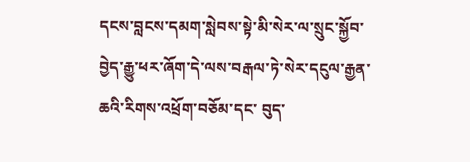དངས་བླངས་དམག་སླེབས་སྟེ་མི་སེར་ལ་སྲུང་སྐྱོབ་བྱེད་རྒྱུ་ཕར་ཞོག་དེ་ལས་བརྒལ་ཏེ་སེར་དངུལ་རྒྱན་ཆའི་རིགས་འཕྲོག་བཅོམ་དང་ བུད་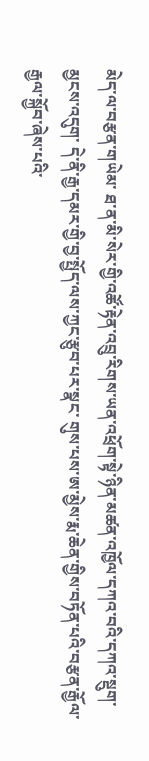མེད་ལ་བརྩན་གཡེམ་ ཐ་ན་མི་སེར་གྱི་འཚོ་རྟེན་འབྲུ་རིགས་ཡན་འཕྲོག་སྟེ་ཉིན་མཚན་འཁྱོལ་དཀའ་བའི་དཀའ་སྡུག་མྱངས་འདུག་ དེ་ནི་རྒྱ་དམར་གྱི་བྱ་སྤྱོད་ལས་ཀྱང་རྩུབ་པར་སྣང་ གུས་པས་ཨ་མྱེས་རྨ་ཆེན་གྱིས་བཏོན་པའི་བརྩན་རྒྱོལ་རྒྱལ་སྐྱོབ་ཞེས་པའི་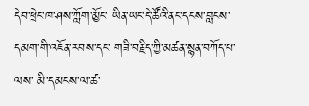དེབ་ཕྲེང་ཁ་ཤས་ཀློག་མྱོང་ ཡིན་ཡང་དེ་ཚོའི་ནང་དངས་བླངས་དམག་གི་འཇོན་རབས་དང་ གཟི་བརྗིད་ཀྱི་མཚན་སྙན་བཀོད་པ་ལས་ མི་དམངས་ལ་ཚ་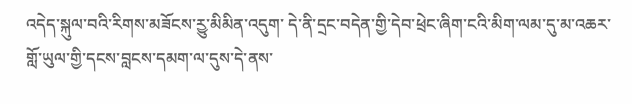འདེད་སྐུལ་བའི་རིགས་མཟོངས་རྱུ་མིམིན་འདུག་ དེ་ནི་དྲང་བདེན་གྱི་དེབ་ཕྲེང་ཞིག་ངའི་མིག་ལམ་དུ་མ་འཆར་ གློ་ཡུལ་གྱི་དངས་བླངས་དམག་ལ་དུས་དེ་ནས་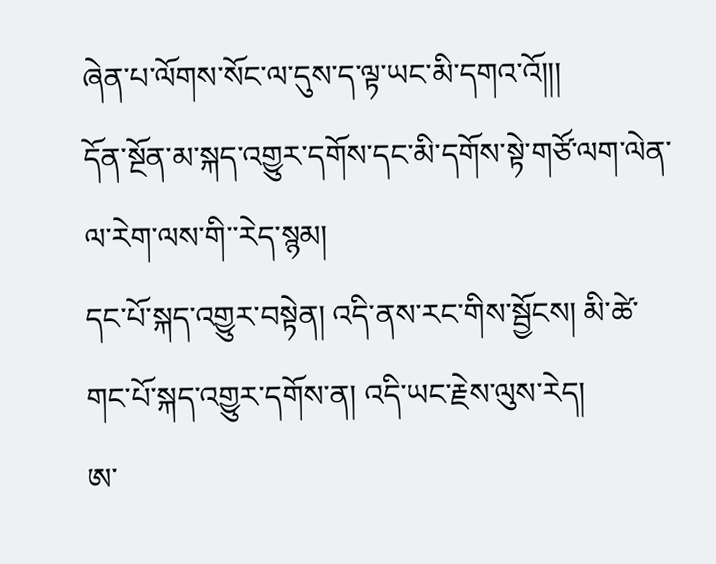ཞེན་པ་ལོགས་སོང་ལ་དུས་ད་ལྟ་ཡང་མི་དགའ་འོ།།།
དོན་སྔོན་མ་སྐད་འགྱུར་དགོས་དང་མི་དགོས་སྟེ་གཙོ་ལག་ལེན་ལ་རེག་ལས་གི་་རེད་སྙམ།
དང་པོ་སྐད་འགྱུར་བསྟེན། འདི་ནས་རང་གིས་སྦྱོངས། མི་ཚེ་གང་པོ་སྐད་འགྱུར་དགོས་ན། འདི་ཡང་རྗེས་ལུས་རེད།
ཨ་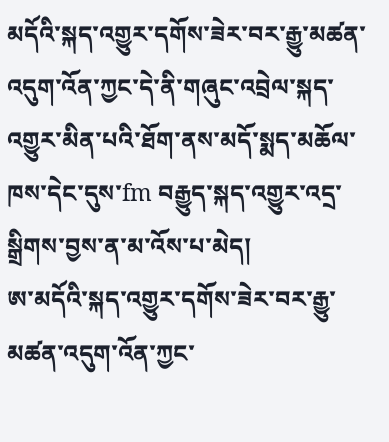མདོའི་སྐད་འགྱུར་དགོས་ཟེར་བར་རྒྱུ་མཚན་འདུག་འོན་ཀྱང་དེ་ནི་གཞུང་འབྲེལ་སྐད་འགྱུར་མིན་པའི་ཐོག་ནས་མདོ་སྨད་མཆོལ་ཁས་དེང་དུས་fm བརྒྱུད་སྐད་འགྱུར་འདྲ་སྒྲིགས་བྱས་ན་མ་འོས་པ་མེད།
ཨ་མདོའི་སྐད་འགྱུར་དགོས་ཟེར་བར་རྒྱུ་མཚན་འདུག་འོན་ཀྱང་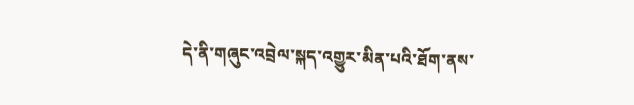དེ་ནི་གཞུང་འབྲེལ་སྐད་འགྱུར་མིན་པའི་ཐོག་ནས་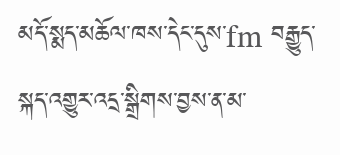མདོ་སྨད་མཆོལ་ཁས་དེང་དུས་fm བརྒྱུད་སྐད་འགྱུར་འདྲ་སྒྲིགས་བྱས་ན་མ་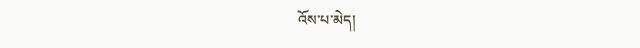འོས་པ་མེད།